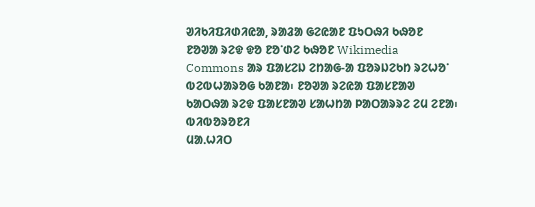ᱣᱤᱠᱤᱯᱤᱰᱤᱭᱟ, ᱨᱟᱲᱟ ᱜᱮᱭᱟᱱ ᱯᱩᱛᱷᱤ ᱠᱷᱚᱱ
ᱱᱚᱣᱟ ᱨᱮᱫ ᱫᱚ ᱱᱚᱸᱰᱮ ᱠᱷᱚᱱ Wikimedia Commons ᱟᱨ ᱯᱟᱥᱮᱡ ᱮᱴᱟᱜ-ᱟ ᱯᱚᱨᱡᱮᱠᱴ ᱨᱮᱦᱚᱸ ᱵᱮᱵᱦᱟᱨᱚᱜ ᱠᱟᱱᱟ᱾ ᱱᱚᱣᱟ ᱨᱮᱭᱟ ᱯᱟᱥᱱᱟᱣ ᱠᱟᱛᱷᱟ ᱨᱮᱫ ᱯᱟᱥᱱᱟᱣ ᱥᱟᱦᱴᱟ ᱞᱟᱛᱟᱨᱨᱮ ᱮᱢ ᱮᱱᱟ᱾
ᱵᱤᱵᱚᱨᱚᱱᱤ
ᱢᱟᱹᱦᱤᱛ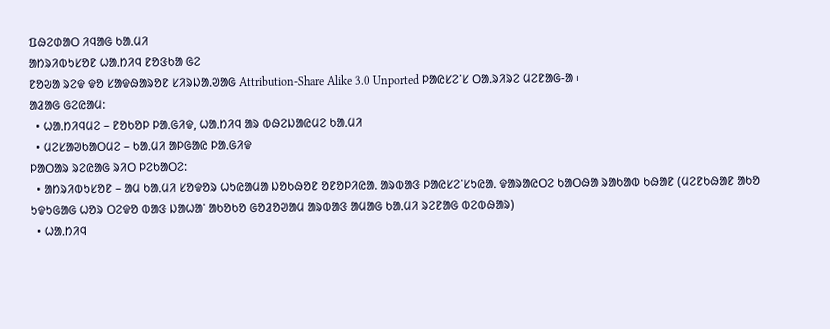ᱯᱷᱮᱰᱟᱛ ᱤᱧᱟᱜ ᱠᱟᱹᱢᱤ
ᱟᱴᱨᱤᱵᱩᱥᱚᱱ ᱦᱟᱹᱴᱤᱧ ᱱᱚᱝᱠᱟ ᱜᱮ
ᱱᱚᱶᱟ ᱨᱮᱫ ᱫᱚ ᱥᱟᱫᱷᱟᱨᱚᱱ ᱥᱤᱨᱡᱟᱹᱣᱟᱜ Attribution-Share Alike 3.0 Unported ᱞᱟᱭᱥᱮᱸᱥ ᱛᱟᱹᱨᱤᱨᱮ ᱢᱮᱱᱟᱜ-ᱟ ᱾
ᱟᱲᱟᱜ ᱜᱮᱭᱟᱢ:
  • ᱦᱟᱹᱴᱤᱧᱢᱮ – ᱱᱚᱠᱚᱞ ᱞᱟᱹᱜᱤᱫ, ᱦᱟᱹᱴᱤᱧ ᱟᱨ ᱵᱷᱮᱡᱟᱭᱢᱮ ᱠᱟᱹᱢᱤ
  • ᱢᱮᱥᱟᱣᱠᱟᱛᱢᱮ – ᱠᱟᱹᱢᱤ ᱟᱞᱜᱟᱭ ᱞᱟᱹᱜᱤᱫ
ᱞᱟᱛᱟᱨ ᱨᱮᱭᱟᱜ ᱨᱤᱛ ᱞᱮᱠᱟᱛᱮ:
  • ᱟᱴᱨᱤᱵᱩᱥᱚᱱ – ᱟᱢ ᱠᱟᱹᱢᱤ ᱥᱚᱫᱚᱨ ᱦᱩᱭᱟᱢᱟ ᱡᱚᱠᱷᱚᱱ ᱚᱱᱚᱞᱤᱭᱟᱹ ᱟᱨᱵᱟᱝ ᱞᱟᱭᱥᱮᱸᱥᱩᱭᱟᱹ ᱫᱟᱨᱟᱭᱛᱮ ᱠᱟᱛᱷᱟ ᱨᱟᱠᱟᱵ ᱠᱷᱟᱱ (ᱢᱮᱱᱠᱷᱟᱱ ᱟᱠᱚ ᱩᱫᱩᱜᱟᱜ ᱦᱚᱨ ᱛᱮᱫᱚ ᱵᱟᱝ ᱡᱟᱦᱟᱸ ᱟᱠᱚᱠᱚ ᱜᱚᱲᱚᱣᱟᱢ ᱟᱨᱵᱟᱝ ᱟᱢᱟᱜ ᱠᱟᱹᱢᱤ ᱨᱮᱱᱟᱜ ᱵᱮᱵᱷᱟᱨ)
  • ᱦᱟᱹᱴᱤᱧ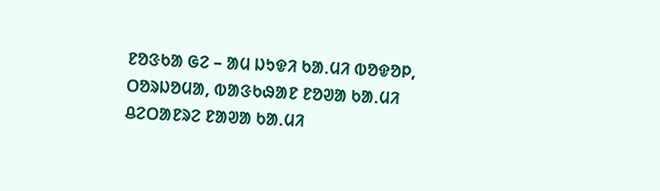ᱱᱚᱝᱠᱟ ᱜᱮ – ᱟᱢ ᱡᱩᱫᱤ ᱠᱟᱹᱢᱤ ᱵᱚᱫᱚᱞ, ᱛᱚᱨᱡᱚᱢᱟ, ᱵᱟᱝᱠᱷᱟᱱ ᱱᱚᱣᱟ ᱠᱟᱹᱢᱤ ᱪᱮᱛᱟᱱᱨᱮ ᱱᱟᱣᱟ ᱠᱟᱹᱢᱤ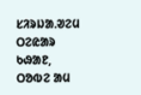ᱥᱤᱨᱡᱟᱹᱣᱮᱢ ᱛᱮᱭᱟᱨ ᱠᱷᱟᱱ, ᱛᱚᱵᱮ ᱟᱢ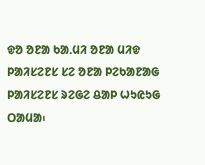ᱫᱚ ᱚᱱᱟ ᱠᱟᱹᱢᱤ ᱚᱱᱟ ᱢᱤᱫ ᱞᱟᱤᱥᱮᱱᱥ ᱥᱮ ᱚᱱᱟ ᱞᱮᱠᱟᱱᱟᱜ ᱞᱟᱤᱥᱮᱱᱥ ᱨᱮᱜᱮ ᱪᱟᱞ ᱦᱩᱭᱩᱜ ᱛᱟᱢᱟ᱾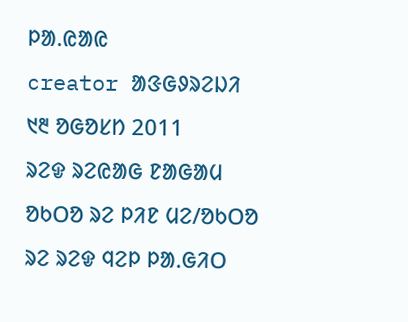ᱞᱟ.ᱭᱟᱭ
creator ᱟᱝᱜᱽᱨᱮᱡᱤ
᱑᱓ ᱚᱜᱚᱥᱴ 2011
ᱨᱮᱫ ᱨᱮᱭᱟᱜ ᱱᱟᱜᱟᱢ
ᱚᱠᱛᱚ ᱨᱮ ᱞᱤᱱ ᱢᱮ/ᱚᱠᱛᱚ ᱨᱮ ᱨᱮᱫ ᱧᱮᱞ ᱞᱟᱹᱜᱤᱛ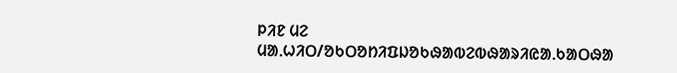ᱞᱤᱱ ᱢᱮ
ᱢᱟᱹᱦᱤᱛ/ᱚᱠᱛᱚᱴᱤᱯᱡᱚᱠᱷᱟᱵᱮᱵᱷᱟᱨᱤᱭᱟᱹᱠᱟᱛᱷᱟ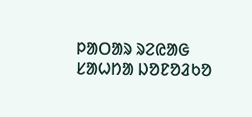ᱞᱟᱛᱟᱨ ᱨᱮᱭᱟᱜ ᱥᱟᱦᱴᱟ ᱡᱚᱱᱚᱲᱠᱚ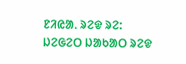ᱱᱤᱭᱟᱹ ᱨᱮᱫ ᱨᱮ:
ᱡᱮᱜᱮᱛ ᱡᱟᱠᱟᱛ ᱨᱮᱫ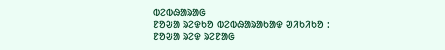ᱵᱮᱵᱷᱟᱨᱟᱜ
ᱱᱚᱶᱟ ᱨᱮᱫᱠᱚ ᱵᱮᱵᱷᱟᱨᱟᱠᱟᱫ ᱣᱤᱠᱤᱠᱚ :
ᱱᱚᱶᱟ ᱨᱮᱫ ᱨᱮᱱᱟᱜ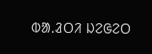ᱵᱟᱹᱲᱛᱤ ᱡᱮᱜᱮᱛ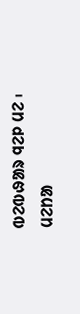ᱵᱮᱵᱷᱟᱨ ᱧᱮᱞ ᱢᱮ ᱾
ᱢᱮᱴᱟ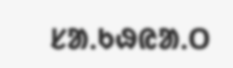ᱥᱟᱹᱠᱷᱭᱟᱹᱛ